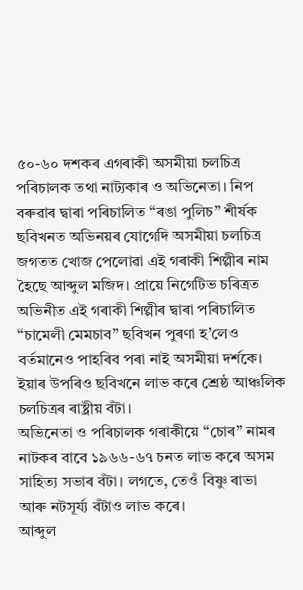৫০-৬০ দশকৰ এগৰাকী অসমীয়া চলচিত্ৰ পৰিচালক তথা নাট্যকাৰ ও অভিনেতা। নিপ বৰুৱাৰ দ্বাৰা পৰিচালিত “ৰঙা পুলিচ” শীৰ্ষক ছবিখনত অভিনয়ৰ যোগেদি অসমীয়া চলচিত্ৰ জগতত খোজ পেলোৱা এই গৰাকী শিল্পীৰ নাম হৈছে আব্দুল মজিদ। প্ৰায়ে নিগেটিভ চৰিত্ৰত অভিনীত এই গৰাকী শিল্পীৰ দ্বাৰা পৰিচালিত “চামেলী মেমচাব” ছবিখন পুৰণা হ’লেও বৰ্তমানেও পাহৰিব পৰা নাই অসমীয়া দৰ্শকে। ইয়াৰ উপৰিও ছবিখনে লাভ কৰে শ্ৰেষ্ঠ আঞ্চলিক চলচিত্ৰৰ ৰাষ্ট্ৰীয় বঁটা।
অভিনেতা ও পৰিচালক গৰাকীয়ে “চোৰ” নামৰ নাটকৰ বাবে ১৯৬৬-৬৭ চনত লাভ কৰে অসম সাহিত্য সভাৰ বঁটা। লগতে, তেওঁ বিষ্ণু ৰাভা আৰু নটসূৰ্য্য বঁটাও লাভ কৰে।
আব্দুল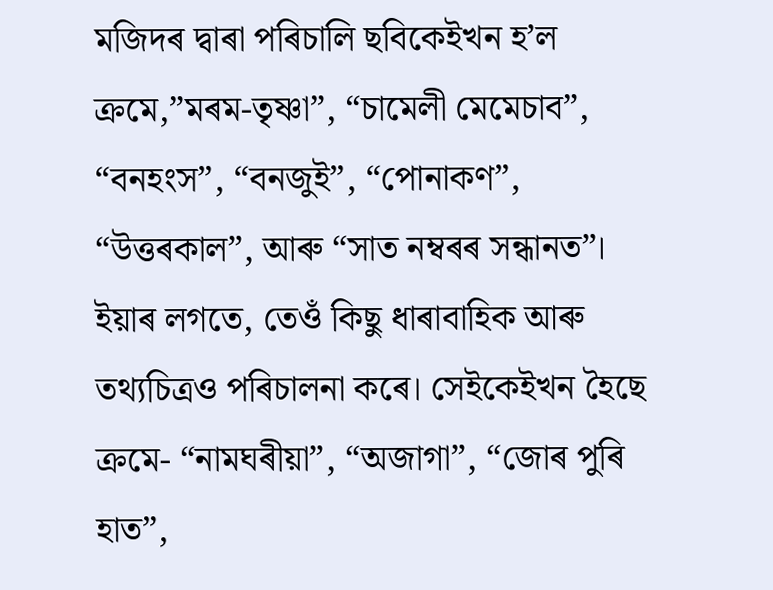মজিদৰ দ্বাৰা পৰিচালি ছবিকেইখন হ’ল ক্ৰমে,”মৰম-তৃষ্ণা”, “চামেলী মেমেচাব”, “বনহংস”, “বনজুই”, “পোনাকণ”, “উত্তৰকাল”, আৰু “সাত নম্বৰৰ সন্ধানত”।
ইয়াৰ লগতে, তেওঁ কিছু ধাৰাবাহিক আৰু তথ্যচিত্ৰও পৰিচালনা কৰে। সেইকেইখন হৈছে ক্ৰমে- “নামঘৰীয়া”, “অজাগা”, “জোৰ পুৰি হাত”,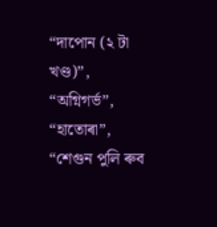“দাপোন (২ টা খণ্ড)”, “অগ্নিগৰ্ভ”, “হাতোৰা”, “শেগুন পুলি ৰুব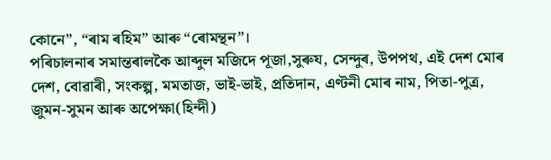কোনে”, “ৰাম ৰহিম” আৰু “ৰোমন্থন”।
পৰিচালনাৰ সমান্তৰালকৈ আব্দুল মজিদে পূজা,সুৰুয, সেন্দুৰ, উপপথ, এই দেশ মোৰ দেশ, বোৱাৰী, সংকল্প, মমতাজ, ভাই-ভাই, প্ৰতিদান, এণ্টনী মোৰ নাম, পিতা-পুত্ৰ, জুমন-সুমন আৰু অপেক্ষা(হিন্দী)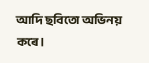আদি ছবিতো অভিনয় কৰে।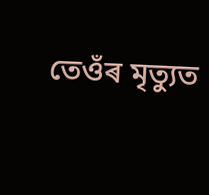তেওঁৰ মৃত্যুত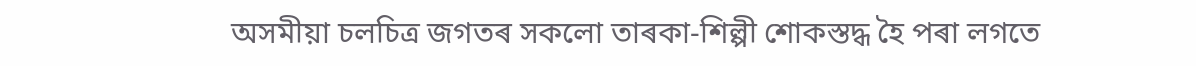অসমীয়া চলচিত্ৰ জগতৰ সকলো তাৰকা-শিল্পী শোকস্তদ্ধ হৈ পৰা লগতে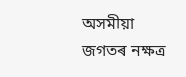অসমীয়া জগতৰ নক্ষত্ৰ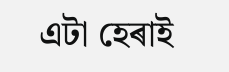এটা হেৰাই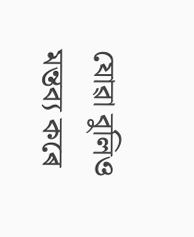যোৱা বুলিও মন্তব্য কৰে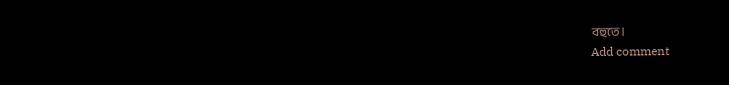বহুতে।
Add comment